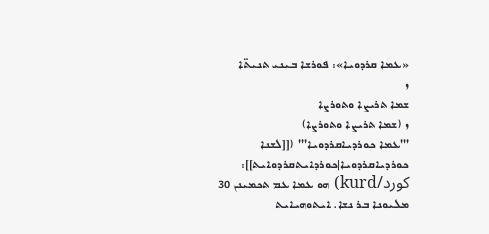«ܥܡܐ ܩܪܕܘܝܐ»: ܦܘܪܫܐ ܒܝܢܝ ܬܢܝܬ̈ܐ
ܙ
ܫܡܐ ܬܪܝܨܐ ܘܬܘܪܨܐ
ܙ (ܫܡܐ ܬܪܝܨܐ ܘܬܘܪܨܐ)
'''ܥܡܐ ܟܘܪܕܝܐܩܪܕܘܝܐ''' ([[ܠܫܢܐ ܟܘܪܕܝܐܩܪܕܘܝܐ|ܟܘܪܕܐܝܬܩܪܕܘܐܝܬ]]: کورد/kurd) ܗܘ ܥܡܐ ܥܡ ܬܟܡܝܢܢ 30 ܡܠܝܘܢܐ ܒܪ ܢܫܐ. ܐܝܬܘܗܝܐܝܬ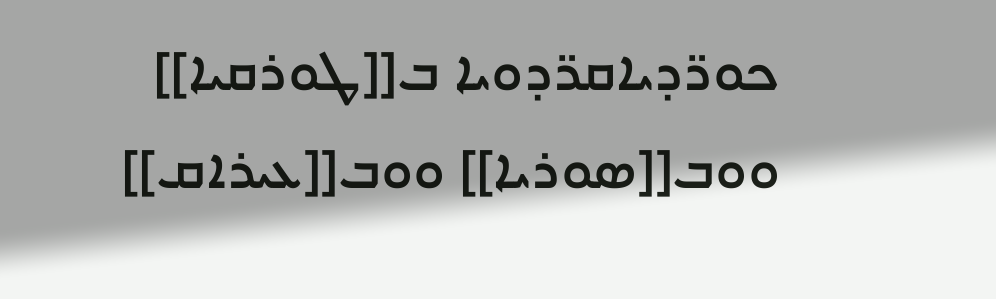ܟܘܪ̈ܕܝܐܩܪ̈ܕܘܝܐ ܒ[[ܛܘܪܩܝܐ]] ܘܘܒ[[ܣܘܪܝܐ]] ܘܘܒ[[ܥܝܪܐܩ]]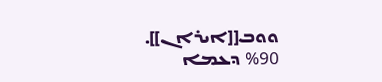ܘܘܒ[[ܐܝܪܐܢ]]. 90% ܕܥܡܐ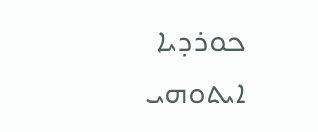ܟܘܪܕܝܐ ܐܝܬܘܗܝ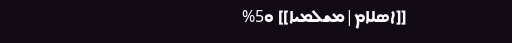[[ܐܣܠܐܡ|ܡܫܠܡܝܐ]] ܘ5%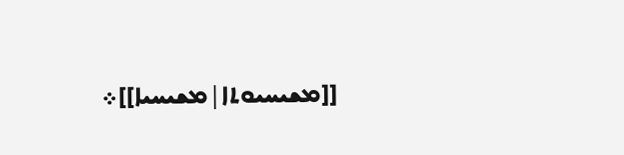[[ܡܫܝܚܝܘܬܐ|ܡܫܝܚܝܐ]]܀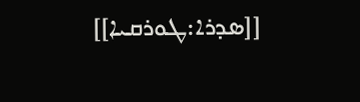[[ܣܕܪܐ:ܛܘܪܩܝܐ]]